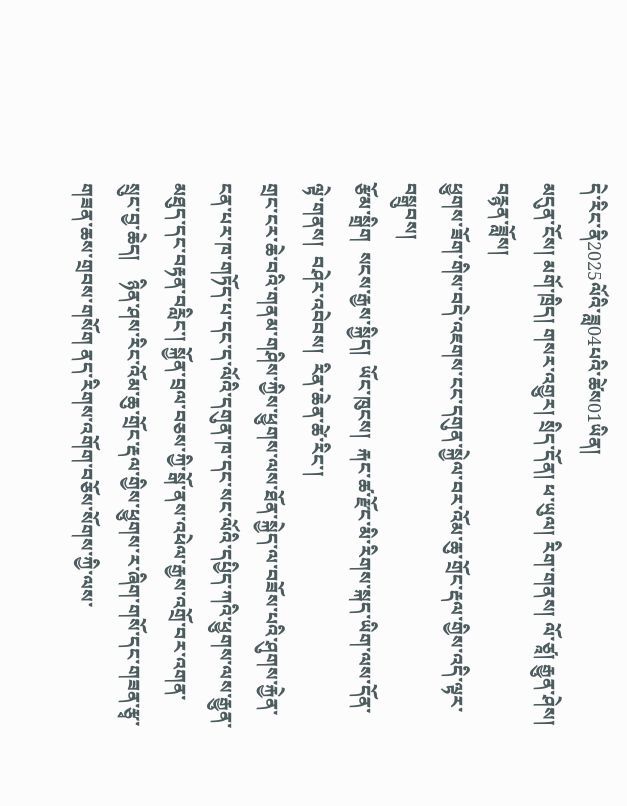དེ་རིང་ནི2025ལོའི་ཟླ04པའི་ཚེས01ཡིན།
མདུན་ངོས། མགོ་ཁྲིད། གསར་འགྱུར། སྲིད་དོན། ཕ་ཡུལ། རིག་གནས། ལོ་ཙཱ། རྒྱུན་ཤེས། བརྙན་ཟློས།
ཕྱུགས་ཟོག་གིས་བདེ་འཇགས་ངང་དགུན་སྐྱེལ་བར་འོམ་ཆུ་གྲོང་རྡལ་གྱིས་འདི་ལྟར་བསྒྲུབས།
རྩོམ་སྒྲིག  སངས་རྒྱས་སྐྱིད།  ཡོང་ཁུངས།  རྐང་ཚ་རྫོང་མི་རིགས་སྐད་ཡིག་ལས་དོན་ལྟེ་གནས།  བཤེར་འབེབས།  རིན་ཆེན་ཚེ་རིང་།
གྲང་ངར་ཆེ་བའི་གནམ་གཤིས་ཀྱིས་ཕྱུགས་ལས་ཐོན་སྐྱེད་ལ་བཟོས་པའི་ཤུགས་རྐྱེན་ངན་པར་ཁ་གཏོད་པ་དང་ད་ལོའི་དགུན་ཁ་དང་སང་ལོའི་དཔྱིད་ཀའི་ཕྱུགས་ལས་རྒྱུན་མཐུད་དང་བརྟན་བརླིང་། སྐྱོན་བྲལ་བཅས་ཀྱི་སྒོ་ནས་འཕེལ་རྒྱས་འགྲོ་བར་འགན་སྲུང་བྱ་ཆེད།    ཉིན་ཤས་རིང་འོམ་ཆུ་གྲོང་རྡལ་གྱིས་ཕྱུགས་ར་ཞིག་གསོ་དང་གཟན་རྩྭ་གཟན་ཆས་གྲབས་གསོག ནད་རིགས་འགོག་བཅོས་སོགས་ཀྱི་ལས་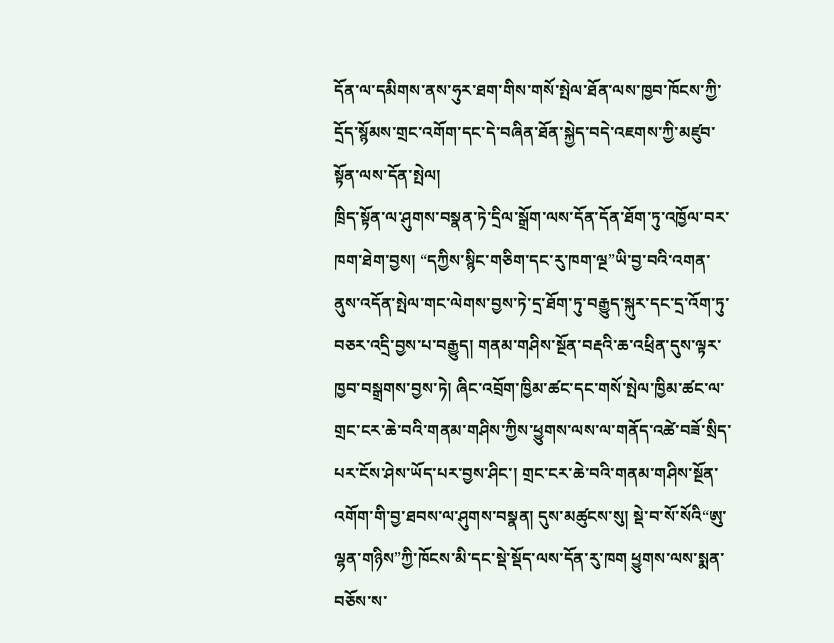དོན་ལ་དམིགས་ནས་ཧུར་ཐག་གིས་གསོ་སྤེལ་ཐོན་ལས་ཁྱབ་ཁོངས་ཀྱི་དྲོད་སྙོམས་གྲང་འགོག་དང་དེ་བཞིན་ཐོན་སྐྱེད་བདེ་འཇགས་ཀྱི་མཛུབ་སྟོན་ལས་དོན་སྤེལ།
ཁྲིད་སྟོན་ལ་ཤུགས་བསྣན་ཏེ་དྲིལ་སྒྲོག་ལས་དོན་དོན་ཐོག་ཏུ་འཁྱོལ་བར་ཁག་ཐེག་བྱས། “དཀྱིས་སྙིང་གཅིག་དང་རུ་ཁག་ལྔ”ཡི་བྱ་བའི་འགན་ནུས་འདོན་སྤེལ་གང་ལེགས་བྱས་ཏེ་དྲ་ཐོག་ཏུ་བརྒྱུད་སྐུར་དང་དྲ་འོག་ཏུ་བཅར་འདྲི་བྱས་པ་བརྒྱུད། གནམ་གཤིས་སྔོན་བརྡའི་ཆ་འཕྲིན་དུས་ལྟར་ཁྱབ་བསྒྲགས་བྱས་ཏེ། ཞིང་འབྲོག་ཁྱིམ་ཚང་དང་གསོ་སྤེལ་ཁྱིམ་ཚང་ལ་གྲང་ངར་ཆེ་བའི་གནམ་གཤིས་ཀྱིས་ཕྱུགས་ལས་ལ་གནོད་འཚེ་བཟོ་སྲིད་པར་ངོས་ཤེས་ཡོད་པར་བྱས་ཤིང་། གྲང་ངར་ཆེ་བའི་གནམ་གཤིས་སྔོན་འགོག་གི་བྱ་ཐབས་ལ་ཤུགས་བསྣན། དུས་མཚུངས་སུ། སྡེ་བ་སོ་སོའི“ཨུ་ལྷན་གཉིས”ཀྱི་ཁོངས་མི་དང་སྡེ་སྡོད་ལས་དོན་རུ་ཁག ཕྱུགས་ལས་སྨན་བཅོས་ས་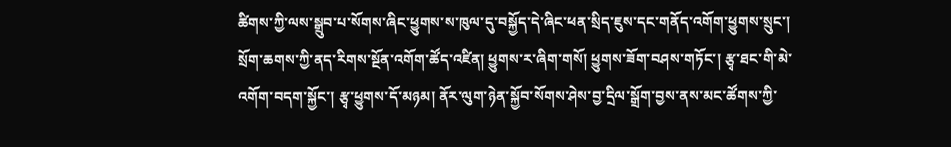ཚིགས་ཀྱི་ལས་སྒྲུབ་པ་སོགས་ཞིང་ཕྱུགས་ས་ཁུལ་དུ་བསྐྱོད་དེ་ཞིང་ཕན་སྲིད་ཇུས་དང་གནོད་འགོག་ཕྱུགས་སྲུང་། སྲོག་ཆགས་ཀྱི་ནད་རིགས་སྔོན་འགོག་ཚོད་འཛིན། ཕྱུགས་ར་ཞིག་གསོ། ཕྱུགས་ཟོག་བཤས་གཏོང་། རྩྭ་ཐང་གི་མེ་འགོག་བདག་སྐྱོང་། རྩྭ་ཕྱུགས་དོ་མཉམ། ནོར་ལུག་ཉེན་སྐྱོབ་སོགས་ཤེས་བྱ་དྲིལ་སྒྲོག་བྱས་ནས་མང་ཚོགས་ཀྱི་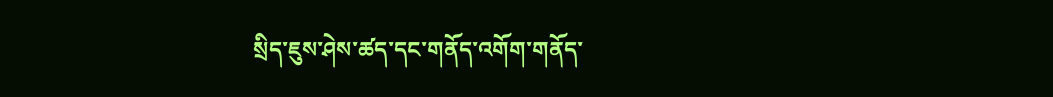སྲིད་ཇུས་ཤེས་ཚད་དང་གནོད་འགོག་གནོད་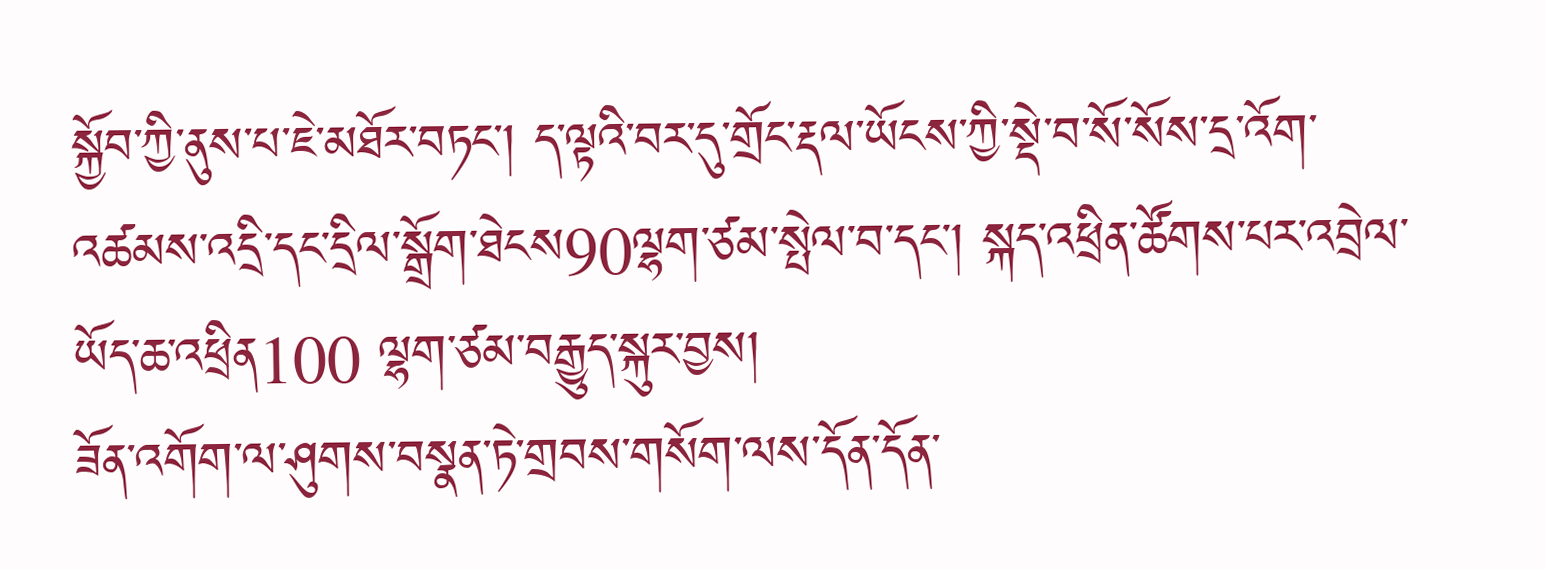སྐྱོབ་ཀྱི་ནུས་པ་ཇེ་མཐོར་བཏང་། ད་ལྟའི་བར་དུ་གྲོང་རྡལ་ཡོངས་ཀྱི་སྡེ་བ་སོ་སོས་དྲ་འོག་འཚམས་འདྲི་དང་དྲིལ་སྒྲོག་ཐེངས90ལྷག་ཙམ་སྤེལ་བ་དང་། སྐད་འཕྲིན་ཚོགས་པར་འབྲེལ་ཡོད་ཆ་འཕྲིན100 ལྷག་ཙམ་བརྒྱུད་སྐུར་བྱས།
ཟོན་འགོག་ལ་ཤུགས་བསྣན་ཏེ་གྲབས་གསོག་ལས་དོན་དོན་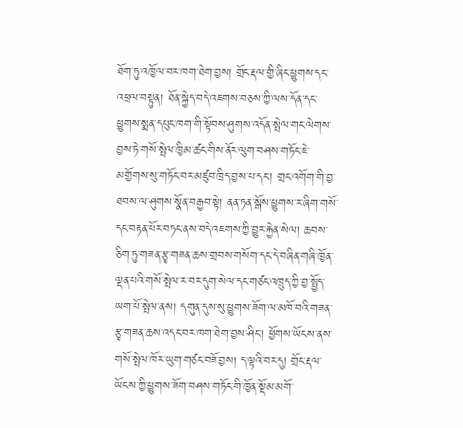ཐོག་ཏུ་འཁྱོལ་བར་ཁག་ཐེག་བྱས། གྲོང་རྡལ་གྱི་ཞིང་ཕྱུགས་དང་འཕྲལ་བསྟུན། ཐོན་སྐྱེད་བདེ་འཇགས་བཅས་ཀྱི་ལས་དོན་དང་ཕྱུགས་སྨན་དཔུང་ཁག་གི་སྟོབས་ཤུགས་འདོན་སྤེལ་གང་ལེགས་བྱས་ཏེ་གསོ་སྤེལ་ཁྱིམ་ཚང་གིས་ནོར་ལུག་བཤས་གཏོང་ཇེ་མགྱོགས་སུ་གཏོང་བར་མཛུབ་ཁྲིད་བྱས་པ་དང་། གྲང་འགོག་གི་བྱ་ཐབས་ལ་ཤུགས་སྣོན་བརྒྱབ་སྟེ། ནན་ཏན་སྒོས་ཕྱུགས་ར་ཞིག་གསོ་དང་བརྟན་པོར་བཏང་ནས་བདེ་འཇགས་ཀྱི་བྱུར་རྐྱེན་སེལ། ཆབས་ཅིག་ཏུ་གཟན་རྩྭ་གཟན་ཆས་གྲབས་གསོག་དང་དེ་བཞིན་གཞི་ཁྱོན་ལྡན་པའི་གསོ་སྤེལ་ར་བར་དུག་སེལ་དང་གཙང་འཁྲུད་ཀྱི་བྱ་སྤྱོད་ཡག་པོ་སྤེལ་ནས། དགུན་དུས་སུ་ཕྱུགས་ཟོག་ལ་མཁོ་བའི་གཟན་རྩྭ་གཟན་ཆས་འདང་བར་ཁག་ཐེག་བྱས་ཤིང་། ཕྱོགས་ཡོངས་ནས་གསོ་སྤེལ་ཁོར་ཡུག་གཙང་བཟོ་བྱས། ད་ལྟའི་བར་དུ། གྲོང་རྡལ་ཡོངས་ཀྱི་ཕྱུགས་ཟོག་བཤས་གཏོང་གི་ཁྱོན་སྡོམ་མགོ་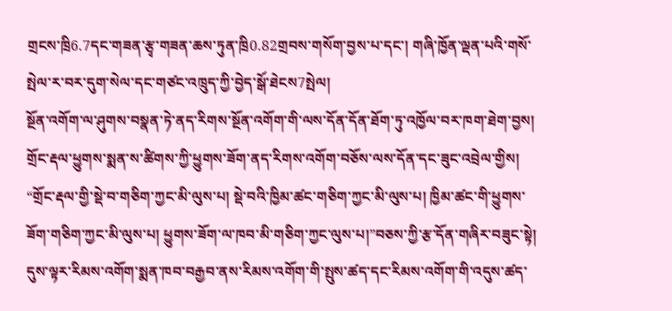གྲངས་ཁྲི6.7དང་གཟན་རྩྭ་གཟན་ཆས་ཏུན་ཁྲི0.82གྲབས་གསོག་བྱས་པ་དང་། གཞི་ཁྱོན་ལྡན་པའི་གསོ་སྤེལ་ར་བར་དུག་སེལ་དང་གཙང་འཁྲུད་ཀྱི་བྱེད་སྒོ་ཐེངས7སྤེལ།
སྔོན་འགོག་ལ་ཤུགས་བསྣན་ཏེ་ནད་རིགས་སྔོན་འགོག་གི་ལས་དོན་དོན་ཐོག་ཏུ་འཁྱོལ་བར་ཁག་ཐེག་བྱས། གྲོང་རྡལ་ཕྱུགས་སྨན་ས་ཚིགས་ཀྱི་ཕྱུགས་ཟོག་ནད་རིགས་འགོག་བཅོས་ལས་དོན་དང་ཟུང་འབྲེལ་གྱིས། “གྲོང་རྡལ་གྱི་སྡེ་བ་གཅིག་ཀྱང་མི་ལུས་པ། སྡེ་བའི་ཁྱིམ་ཚང་གཅིག་ཀྱང་མི་ལུས་པ། ཁྱིམ་ཚང་གི་ཕྱུགས་ཟོག་གཅིག་ཀྱང་མི་ལུས་པ། ཕྱུགས་ཟོག་ལ་ཁབ་མི་གཅིག་ཀྱང་ལུས་པ།”བཅས་ཀྱི་རྩ་དོན་གཞིར་བཟུང་སྟེ། དུས་ལྟར་རིམས་འགོག་སྨན་ཁབ་བརྒྱབ་ནས་རིམས་འགོག་གི་སྤུས་ཚད་དང་རིམས་འགོག་གི་འདུས་ཚད་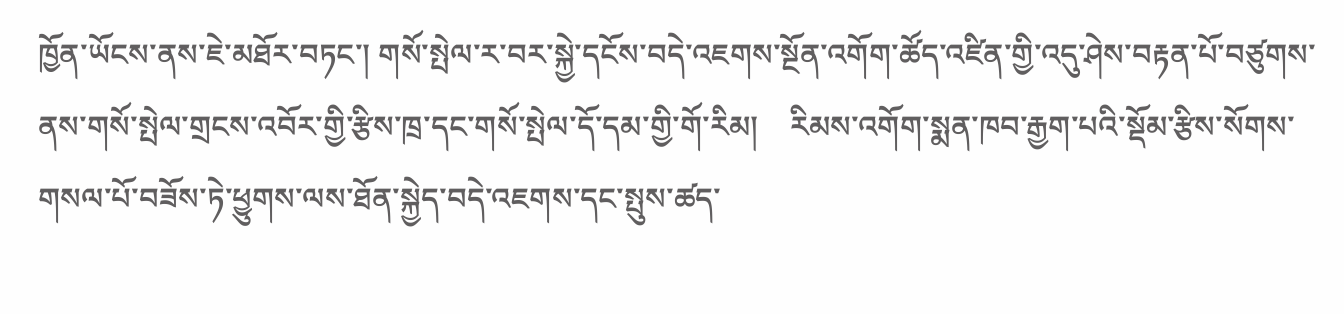ཁྱོན་ཡོངས་ནས་ཇེ་མཐོར་བཏང་། གསོ་སྤེལ་ར་བར་སྐྱེ་དངོས་བདེ་འཇགས་སྔོན་འགོག་ཚོད་འཛིན་གྱི་འདུ་ཤེས་བརྟན་པོ་བཙུགས་ནས་གསོ་སྤེལ་གྲངས་འབོར་གྱི་རྩིས་ཁྲ་དང་གསོ་སྤེལ་དོ་དམ་གྱི་གོ་རིམ།    རིམས་འགོག་སྨན་ཁབ་རྒྱག་པའི་སྡོམ་རྩིས་སོགས་གསལ་པོ་བཟོས་ཏེ་ཕྱུགས་ལས་ཐོན་སྐྱེད་བདེ་འཇགས་དང་སྤུས་ཚད་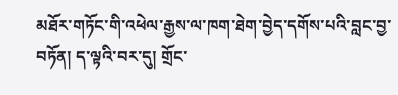མཐོར་གཏོང་གི་འཕེལ་རྒྱས་ལ་ཁག་ཐེག་བྱེད་དགོས་པའི་བླང་བྱ་བཏོན། ད་ལྟའི་བར་དུ། གྲོང་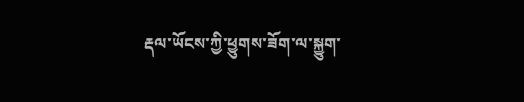རྡལ་ཡོངས་ཀྱི་ཕྱུགས་ཟོག་ལ་སྐྱུག་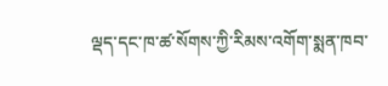ལྡད་དང་ཁ་ཚ་སོགས་ཀྱི་རིམས་འགོག་སྨན་ཁབ་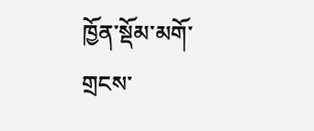ཁྱོན་སྡོམ་མགོ་གྲངས་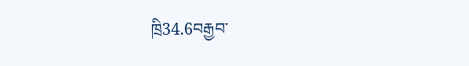ཁྲི34.6བརྒྱབ་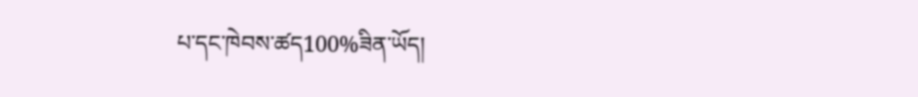པ་དང་ཁེབས་ཚད100%ཟིན་ཡོད།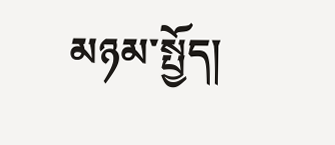མཉམ་སྤྱོད།